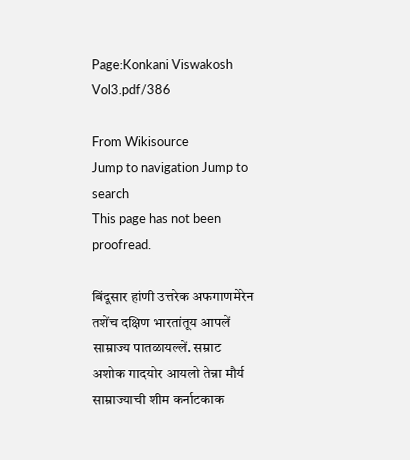Page:Konkani Viswakosh Vol3.pdf/386

From Wikisource
Jump to navigation Jump to search
This page has not been proofread.

बिंदूसार हांणी उत्तरेक अफगाणमेरेन तशेंच दक्षिण भारतांतूय आपलें साम्राज्य पातळायल्लें. सम्राट अशोक गादयोर आयलो तेन्ना मौर्य साम्राज्याची शीम कर्नाटकाक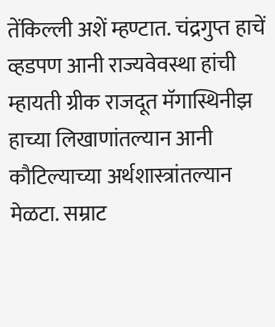तेंकिल्ली अशें म्हण्टात. चंद्रगुप्त हाचें व्हडपण आनी राज्यवेवस्था हांची म्हायती ग्रीक राजदूत मॅगास्थिनीझ हाच्या लिखाणांतल्यान आनी कौटिल्याच्या अर्थशास्त्रांतल्यान मेळटा. सम्राट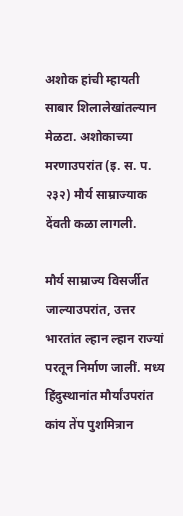अशोक हांची म्हायती साबार शिलालेखांतल्यान मेळटा. अशोकाच्या मरणाउपरांत (इ. स. प. २३२) मौर्य साम्राज्याक देंवती कळा लागली.

मौर्य साम्राज्य विसर्जीत जाल्याउपरांत, उत्तर भारतांत ल्हान ल्हान राज्यां परतून निर्माण जालीं. मध्य हिंदुस्थानांत मौर्यांउपरांत कांय तेंप पुशमित्रान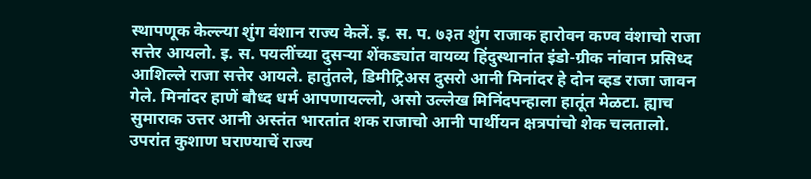स्थापणूक केल्ल्या शुंग वंशान राज्य केलें. इ. स. प. ७३त शुंग राजाक हारोवन कण्व वंशाचो राजा सत्तेर आयलो. इ. स. पयलींच्या दुसऱ्या शेंकड्यांत वायव्य हिंदुस्थानांत इंडो-ग्रीक नांवान प्रसिध्द आशिल्ले राजा सत्तेर आयले. हातुंतले, डिमीट्रिअस दुसरो आनी मिनांदर हे दोन व्हड राजा जावन गेले. मिनांदर हाणें बौध्द धर्म आपणायल्लो, असो उल्लेख मिनिंदपन्हाला हातूंत मेळटा. ह्याच सुमाराक उत्तर आनी अस्तंत भारतांत शक राजाचो आनी पार्थीयन क्षत्रपांचो शेक चलतालो. उपरांत कुशाण घराण्याचें राज्य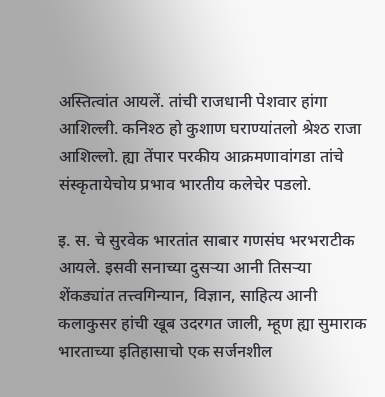अस्तित्वांत आयलें. तांची राजधानी पेशवार हांगा आशिल्ली. कनिश्ठ हो कुशाण घराण्यांतलो श्रेश्ठ राजा आशिल्लो. ह्या तेंपार परकीय आक्रमणावांगडा तांचे संस्कृतायेचोय प्रभाव भारतीय कलेचेर पडलो.

इ. स. चे सुरवेक भारतांत साबार गणसंघ भरभराटीक आयले. इसवी सनाच्या दुसऱ्या आनी तिसऱ्या शेंकड्यांत तत्त्वगिन्यान, विज्ञान, साहित्य आनी कलाकुसर हांची खूब उदरगत जाली, म्हूण ह्या सुमाराक भारताच्या इतिहासाचो एक सर्जनशील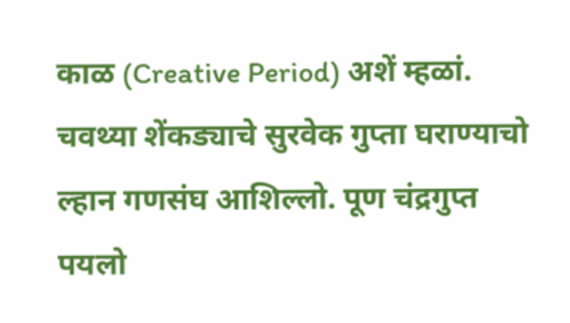काळ (Creative Period) अशें म्हळां. चवथ्या शेंकड्याचे सुरवेक गुप्ता घराण्याचो ल्हान गणसंघ आशिल्लो. पूण चंद्रगुप्त पयलो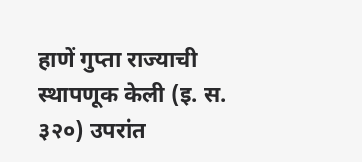हाणें गुप्ता राज्याची स्थापणूक केली (इ. स. ३२०) उपरांत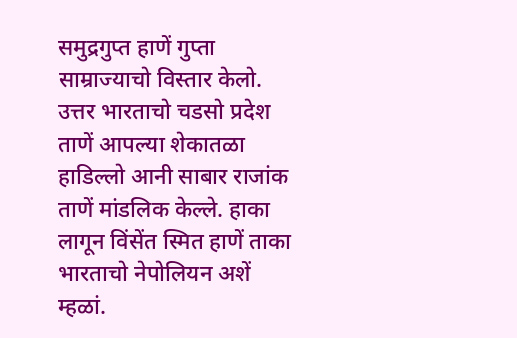समुद्रगुप्त हाणें गुप्ता साम्राज्याचो विस्तार केलो. उत्तर भारताचो चडसो प्रदेश ताणें आपल्या शेकातळा हाडिल्लो आनी साबार राजांक ताणें मांडलिक केल्ले. हाका लागून विंसेंत स्मित हाणें ताका भारताचो नेपोलियन अशें म्हळां.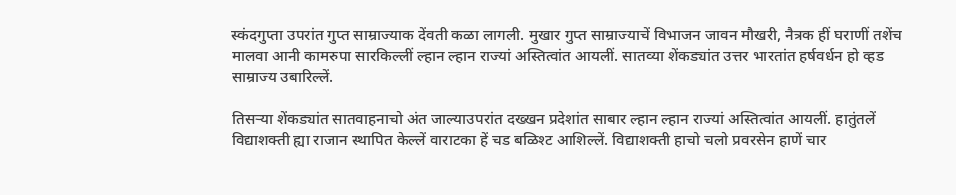स्कंदगुप्ता उपरांत गुप्त साम्राज्याक देंवती कळा लागली. मुखार गुप्त साम्राज्याचें विभाजन जावन मौखरी, नैत्रक हीं घराणीं तशेंच मालवा आनी कामरुपा सारकिल्लीं ल्हान ल्हान राज्यां अस्तित्वांत आयलीं. सातव्या शेंकड्यांत उत्तर भारतांत हर्षवर्धन हो व्हड साम्राज्य उबारिल्लें.

तिसऱ्या शेंकड्यांत सातवाहनाचो अंत जाल्याउपरांत दख्खन प्रदेशांत साबार ल्हान ल्हान राज्यां अस्तित्वांत आयलीं. हातुंतलें विद्याशक्ती ह्या राजान स्थापित केल्लें वाराटका हें चड बळिश्ट आशिल्लें. विद्याशक्ती हाचो चलो प्रवरसेन हाणें चार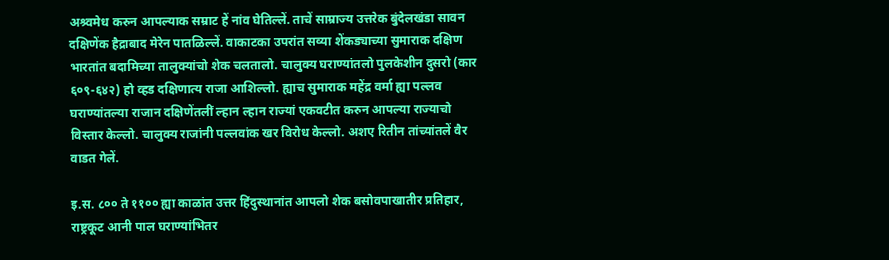अश्र्वमेध करुन आपल्याक सम्राट हें नांव घेतिल्लें. ताचें साम्राज्य उत्तरेक बुंदेलखंडा सावन दक्षिणेंक हैद्राबाद मेरेन पातळिल्लें. वाकाटका उपरांत सव्या शेंकड्याच्या सुमाराक दक्षिण भारतांत बदामिच्या तालुक्यांचो शेक चलतालो. चालुक्य घराण्यांतलो पुलकेशीन दुसरो (कार ६०९-६४२) हो व्हड दक्षिणात्य राजा आशिल्लो. ह्याच सुमाराक महेंद्र वर्मा ह्या पल्लव घराण्यांतल्या राजान दक्षिणेंतलीं ल्हान ल्हान राज्यां एकवटीत करुन आपल्या राज्याचो विस्तार केल्लो. चालुक्य राजांनी पल्लवांक खर विरोध केल्लो. अशए रितीन तांच्यांतलें वैर वाडत गेलें.

इ.स. ८०० ते ११०० ह्या काळांत उत्तर हिंदुस्थानांत आपलो शेक बसोवपाखातीर प्रतिहार, राष्ट्रकूट आनी पाल घराण्यांभितर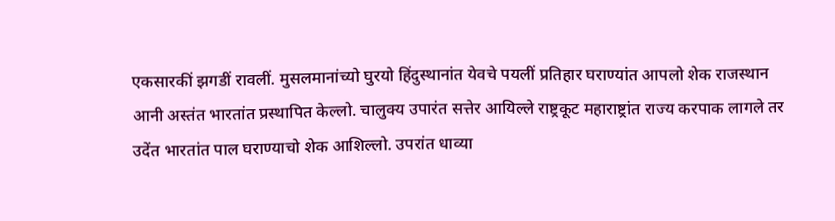एकसारकीं झगडीं रावलीं. मुसलमानांच्यो घुरयो हिंदुस्थानांत येवचे पयलीं प्रतिहार घराण्यांत आपलो शेक राजस्थान आनी अस्तंत भारतांत प्रस्थापित केल्लो. चालुक्य उपारंत सत्तेर आयिल्ले राष्ट्रकूट महाराष्ट्रांत राज्य करपाक लागले तर उदेंत भारतांत पाल घराण्याचो शेक आशिल्लो. उपरांत धाव्या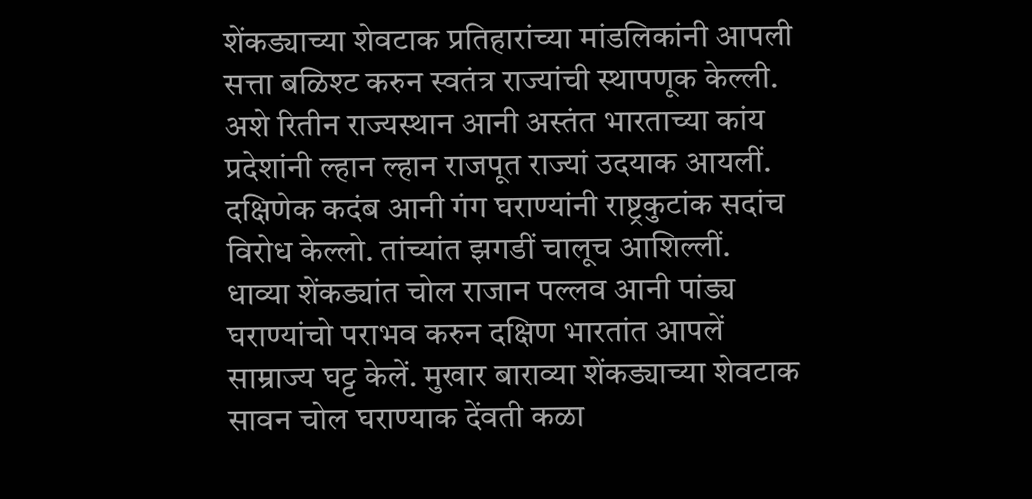शेंकड्याच्या शेवटाक प्रतिहारांच्या मांडलिकांनी आपली सत्ता बळिश्ट करुन स्वतंत्र राज्यांची स्थापणूक केल्ली. अशे रितीन राज्यस्थान आनी अस्तंत भारताच्या कांय प्रदेशांनी ल्हान ल्हान राजपूत राज्यां उदयाक आयलीं. दक्षिणेक कदंब आनी गंग घराण्यांनी राष्ट्रकुटांक सदांच विरोध केल्लो. तांच्यांत झगडीं चालूच आशिल्लीं. धाव्या शेंकड्यांत चोल राजान पल्लव आनी पांड्य घराण्यांचो पराभव करुन दक्षिण भारतांत आपलें साम्राज्य घट्ट केलें. मुखार बाराव्या शेंकड्याच्या शेवटाक सावन चोल घराण्याक देंवती कळा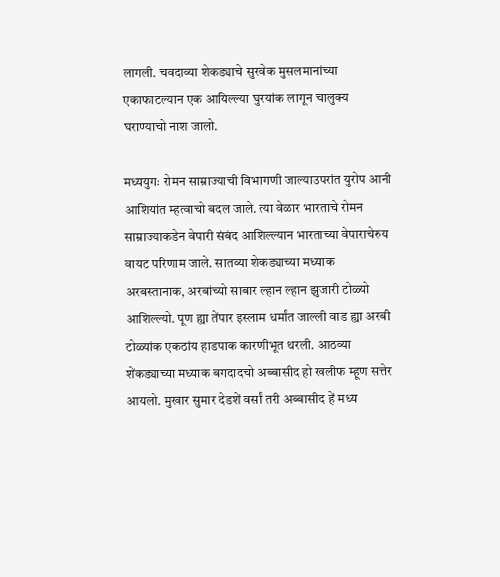लागली. चवदाव्या शेकड्याचे सुरवेक मुसलमानांच्या एकाफाटल्यान एक आयिल्ल्या घुरयांक लागून चालुक्य घराण्याचो नाश जालो.

मध्ययुगः रोमन साम्राज्याची विभागणी जाल्याउपरांत युरोप आनी आशियांत म्हत्वाचो बदल जाले. त्या वेळार भारताचे रोमन साम्राज्याकडेन वेपारी संबंद आशिल्ल्यान भारताच्या वेपाराचेरुय वायट परिणाम जाले. सातव्या शेकड्याच्या मध्याक अरबस्तानाक, अरबांच्यो साबार ल्हान ल्हान झुजारी टोळ्यो आशिल्ल्यो. पूण ह्या तेंपार इस्लाम धर्मांत जाल्ली वाड ह्या अरबी टोळ्यांक एकठांय हाडपाक कारणीभूत थरली. आठव्या शेंकड्याच्या मध्याक बगदादचो अब्बासीद हो खलीफ म्हूण सत्तेर आयलो. मुखार सुमार देडशें वर्सां तरी अब्बासीद हें मध्य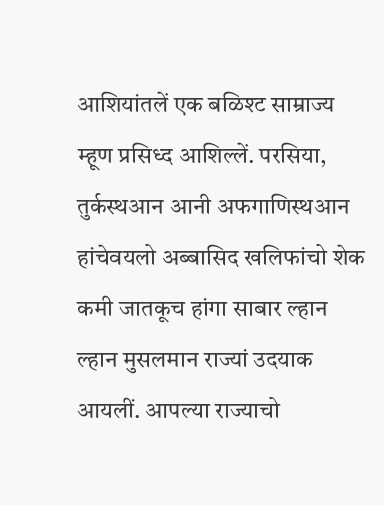आशियांतलें एक बळिश्ट साम्राज्य म्हूण प्रसिध्द आशिल्लें. परसिया, तुर्कस्थआन आनी अफगाणिस्थआन हांचेवयलो अब्बासिद खलिफांचो शेक कमी जातकूच हांगा साबार ल्हान ल्हान मुसलमान राज्यां उदयाक आयलीं. आपल्या राज्याचो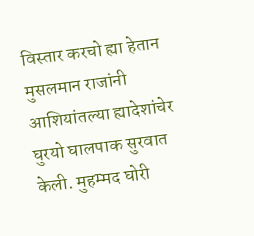विस्तार करचो ह्या हेतान मुसलमान राजांनी आशियांतल्या ह्यादेशांचेर घुरयो घालपाक सुरवात केली. मुहम्मद घोरी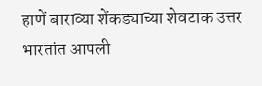हाणें बाराव्या शेंकड्याच्या शेवटाक उत्तर भारतांत आपली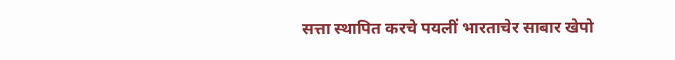सत्ता स्थापित करचे पयलीं भारताचेर साबार खेपो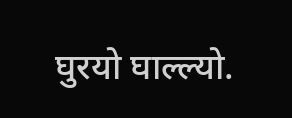घुरयो घाल्ल्यो.